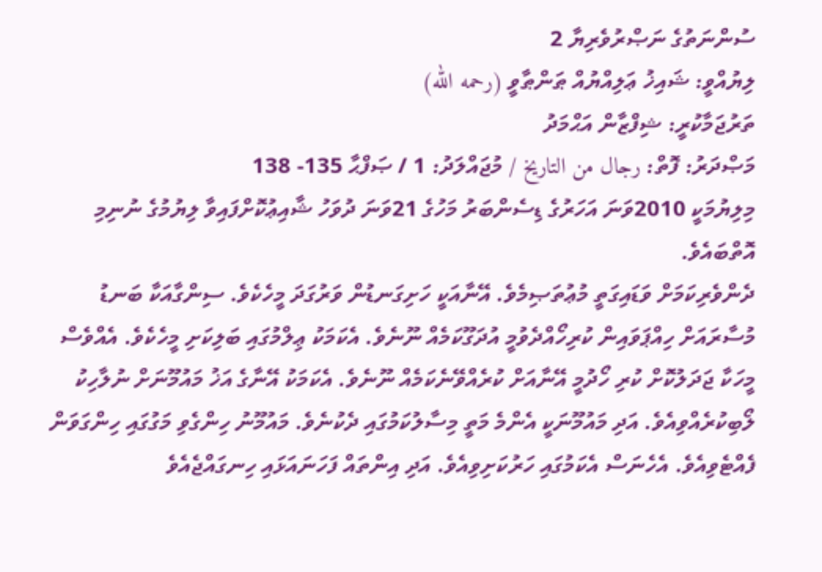ސުންނަތުގެ ނަޞްރުވެރިޔާ 2
ލިޔުއްވީ: ޝައިޚު ޢަލިއްޔުއް ޠަންޠާވީ (رحمه الله)
ތަރުޖަމާކުރީ: ޝިފްޒާން އަޙްމަދު
މަޞްދަރު: ފޮތް: رجال من التاريخ / މުޖައްލަދު: 1 / ޞަފްޙާ 135- 138
މިލިޔުމަކީ 2010ވަނަ އަހަރުގެ ޑިސެންބަރު މަހުގެ 21ވަނަ ދުވަހު ޝާއިޢުކޮށްފައިވާ ލިޔުމުގެ ނުނިމި އޮތްބައެވެ.
ދެންވެރިކަމަށް ވަޑައިގަތީ މުޢުތަޞިމެވެ. އޭނާއަކީ ހަށިގަނޑުން ވަރުގަދަ މީހެކެވެ. ސިންގާއަކާ ބަނޑު މުސާރައަށް ހިއްޕަވައިން ކުރިހޯއްދެވުމީ އުދަގޫކަމެއް ނޫނެވެ. އެކަމަކު ޢިލްމުގައި ބަލިކަށި މީހެކެވެ. އެއްވެސް މީހަކާ ޖަދަލުކޮށް ކުރި ހޯދުމީ އޭނާއަށް ކުރެއްވޭނެކަމެއް ނޫނެވެ. އެކަމަކު އޭނާގެ އަޚު މައުމޫނަށް ނުލާހިކު ލޯބިކުރެއްވިއެވެ. އަދި މައުމޫނަކީ އެންމެ މަތީ މިސާލުކަމުގައި ދެކުނެވެ. މައުމޫނު ހިންގެވި މަގުގައި ހިންގަވަން ފެއްޓެވިއެވެ. އެހެނަސް އެކަމުގައި ހަރުކަށިވިއެވެ. އަދި އިންތައް ފަހަނައަޅައި ހިނގައްޖެއެވެ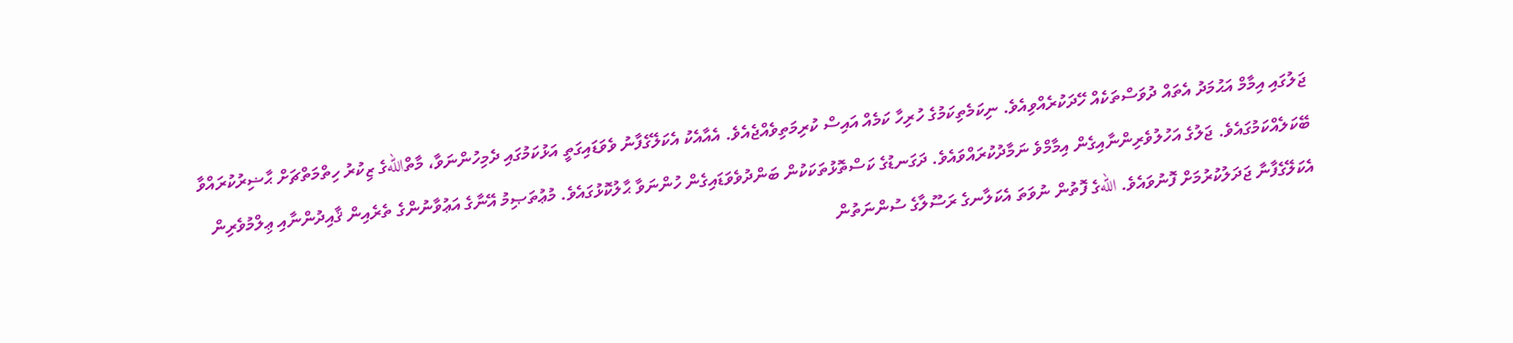ޖަލުގައި އިމާމް އަޙުމަދު އެތައް ދުވަސްތަކެއް ހޭދަކުރެއްވިއެވެ. ނިކަމެތިކަމުގެ ހުރިހާ ކަމެއް އައިސް ކުރިމަތިވެއްޖެއެވެ. އެއާއެކު އެކަލޭގެފާނު ވެވަޑައިގަތީ އަޅުކަމުގައި ދެމިހުންނަވާ، މާތްاللهގެ ޒިކުރު ހިތްމަތްޗަށް ޙާޟިރުކުރައްވާ ބޭކަލެއްކަމުގައެވެ. ޖަލުގެ އަހުލުވެރިންނާއިގެން އިމާމްވެ ނަމާދުކުރައްވައެވެ. ދަގަނޑުގެ ކަސްތޮޅުތަކަކުން ބަންދުވެވަޑައިގެން ހުންނަވާ ޙާލުކޮޅުގައެވެ. މުޢުތަޞިމު އޭނާގެ އަޢުވާނުންގެ ތެރެއިން ޤާއިދުންނާއި ޢިލްމުވެރިން އެކަލޭގެފާނާ ޖަދަލުކުރުމަށް ފޮނުވައެވެ. اللهގެ ފޮތުން ނުވަތަ އެކަލާނގެ ރަސޫލާގެ ސުންނަތުން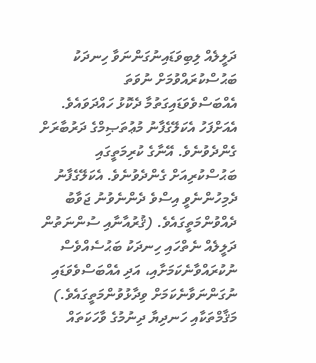ދަލީލެއް ލިބިވަޑައިނުގަންނަވާ ހިނދަކު ބަޙުސްކުރައްވުމަށް ނުވަތަ އެއްބަސްވެވަޑައިގަތުމާ ދެކޮޅު ހައްދަވައެވެ. އެއަށްފަހު އެކަލޭގެފާނު މުޢުތަޞިމްގެ ދަރުބާރަށް ގެންދެވުނެވެ. އޭނާގެ ކުރިމަތީގައި ބަޙުސްކުރިއަށް ގެންދެވުނެވެ. އެކަލޭގެފާނު ދެމިހުންނެވީ އިސްވެ ދެންނެވުނު ޖަވާބު ދެއްވުންމަތީގައެވެ. (ޤުރުއާނާއި ސުންނަތުން ދަލީލެއް ނެތްހައި ހިނދަކު ބަޙުސެއްވެސް ނުކުރައްވާނެކަމަށާއި، އަދި އެއްބަސްވެވަޑައި ނުގަންނަވާނެކަމަށް ވިދާޅުވުންމަތީގައެވެ.) މަޤާމްތަކާއި ހަނދިޔާ ދިނުމުގެ ވާހަކަތައް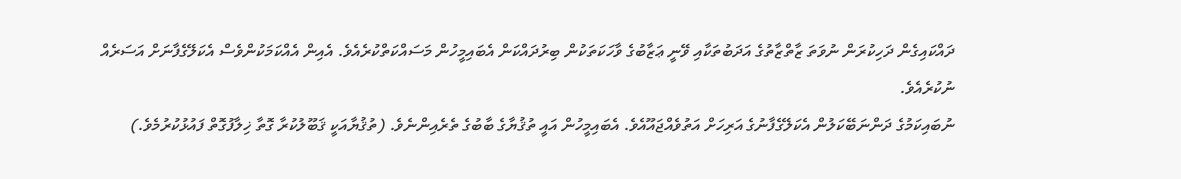ދައްކައިގެން ދަހިކުރަން ނުވަތަ ޒާތްޒާތުގެ އަދަބުތަކާއި ވޭނީ ޢަޒާބުގެ ވާހަކަތަކުން ބިރުދައްކަން އެބައިމީހުން މަސައްކަތްކުރެއެވެ. އެއިން އެއްކަމަކުންވެސް އެކަލޭގެފާނަށް އަސަރެއް ނުކުރެއެވެ.
ނުބައިކަމުގެ ދަންނަބޭކަލުން އެކަލޭގެފާނުގެ އަރިހަށް އަތުވެއްޖައޫއެވެ. އެބައިމީހުން އައީ ތުޤުޔާގެ ބާބުގެ ތެރެއިންނެވެ. (ތުޤުޔާއަކީ ޤަބޫލުކުރާ ގޮތާ ޚިލާފުގޮތް ފައުޅުކުރުމެވެ.)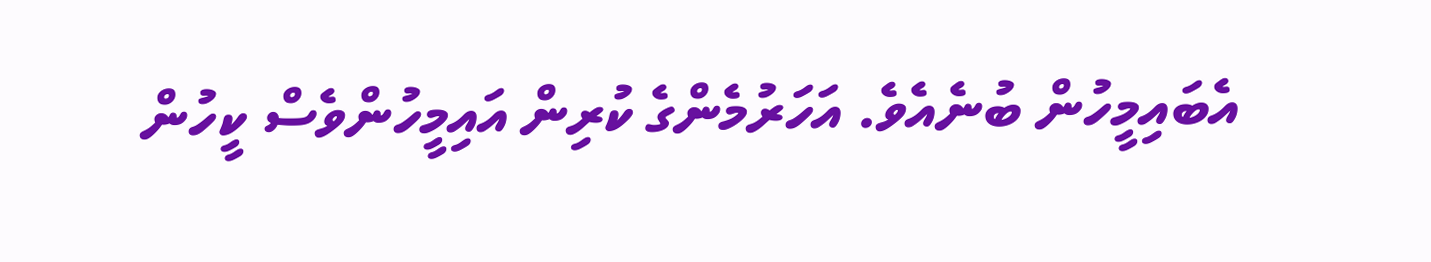އެބައިމީހުން ބުނެއެވެ. އަހަރުމެންގެ ކުރިން އައިމީހުންވެސް ކީހުން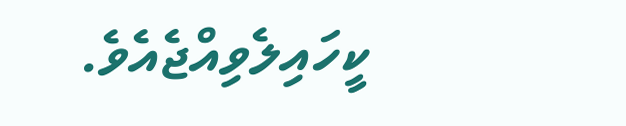ކީހައިލެވިއްޖެއެވެ.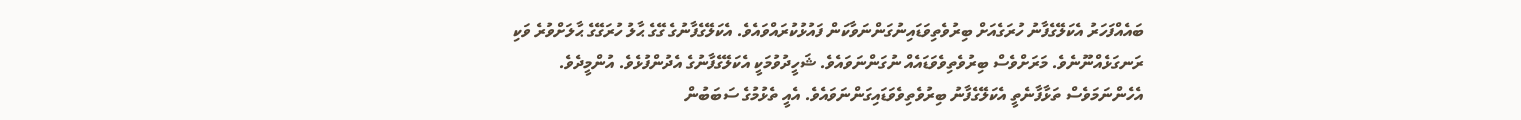ބައެއްފަހަރު އެކަލޭގެފާނު ހުރަގެއަށް ބިރުވެތިވަޑައިނުގަންނަވާކަން ފައުޅުކުރައްވައެވެ. އެކަލޭގެފާނުގެ ގޭގެ ޙާލު ހުރަގޭގެ ޙާލަށްވުރެ ވަކި ރަނގަޅެއްނޫނެވެ. މަރަށްވެސް ބިރުވެތިވެވަޑައެއް ނުގަންނަވައެވެ. ޝަހީދުވުމަކީ އެކަލޭގެފާނުގެ އެދުންފުޅެވެ. އުންމީދެވެ. އެހެންނަމަވެސް ތަޅާފާނެތީ އެކަލޭގެފާނު ބިރުވެތިވެވަޑައިގަންނަވައެވެ. އެއީ ތެޅުމުގެ ސަބަބުން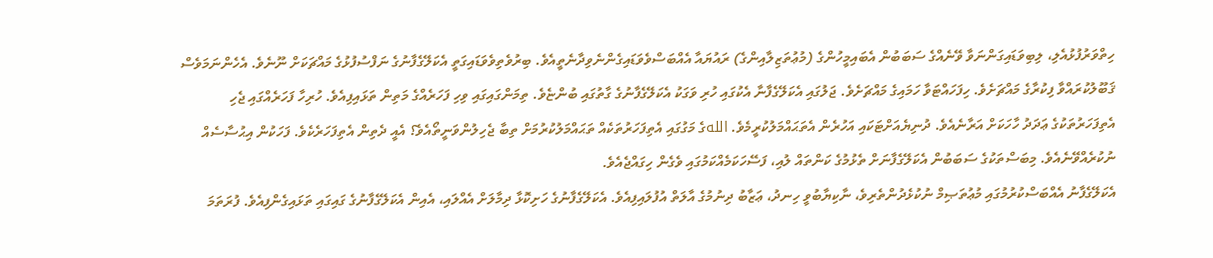ހިތްވަރުފުޅުއެލި، ލިބިވަޑައިގަންނަވާ ވޭނެއްގެ ސަބަބުން އެބައިމީހުންގެ (މުޢުތަޒިލާއިންގެ) ރައުޔައާ އެއްބަސްވެވަޑައިގެންނެވިދާނެތީއެވެ. ބިރުވެތިވެވަޑައިގަތީ އެކަލޭގެފާނުގެ ނަފްސުފުޅުގެ މައްޗަކަށް ނޫނެވެ. އެހެންނަމަވެސް ޤަބޫލުކުރައްވާ ފިކުރާގެ މައްޗަށެވެ. ހިފަހައްޓަވާ ހަމައިގެ މައްޗަށެވެ. ޖަލުގައި އެކަލޭގެފާނާ އެކުގައި ހުރި ވަގަކު އެކަލޭގެފާނުގެ ގާތުގައި ބުންޏެވެ. ތިމަންގައިގައި ވިހި ފަހަރެއްގެ މަތިން ތަޅައިފިއެވެ. ހުރިހާ ފަހަރެއްގައި ޖެހި އެތިފަހަރުތަކުގެ ޢަދަދު ހާހަކަށް އަރާނެއެވެ. ދުނިޔެއަށްޓަކައި އަހުރެން އެތަޙައްމަލުކުރީމެވެ. اللهގެ މަގުގައި އެތިފަހަރުތަކެއް ތަޙައްމަލުކުރުމަށް ތިބާ ޖެހިލުންވަނީތޯއެވެ؟ އެއީ ދެތިން އެތިފަހަރެކެވެ. ފަހަކުން އިޙުސާސެއް ނުކުރެއްވޭނެއެވެ. މިބަސްތަކުގެ ސަބަބުން އެކަލޭގެފާނަށް ތެޅުމުގެ ކަންތައް ލުއި، ފަސޭހަކަމެއްކަމުގައި ވެގެން ހިގައްޖެއެވެ.
އެކަލޭގެފާނު އެއްބަސްކުރުމުގައި މުޢުތަޞިމް ނުކުޅެދުންތެރިވެ، ނާކިޔާބުވީ ހިނދު، ޢަޒާބު ދިނުމުގެ އާލަތް އުފުލައިފިއެވެ. އެކަލޭގެފާނުގެ ހަށިކޮޅާ ދިމާލަށް އެއްލައި، އެއިން އެކަލޭގެފާނުގެ ގައިގައި ތަޅައިގެންފިއެވެ. ފުރަތަމަ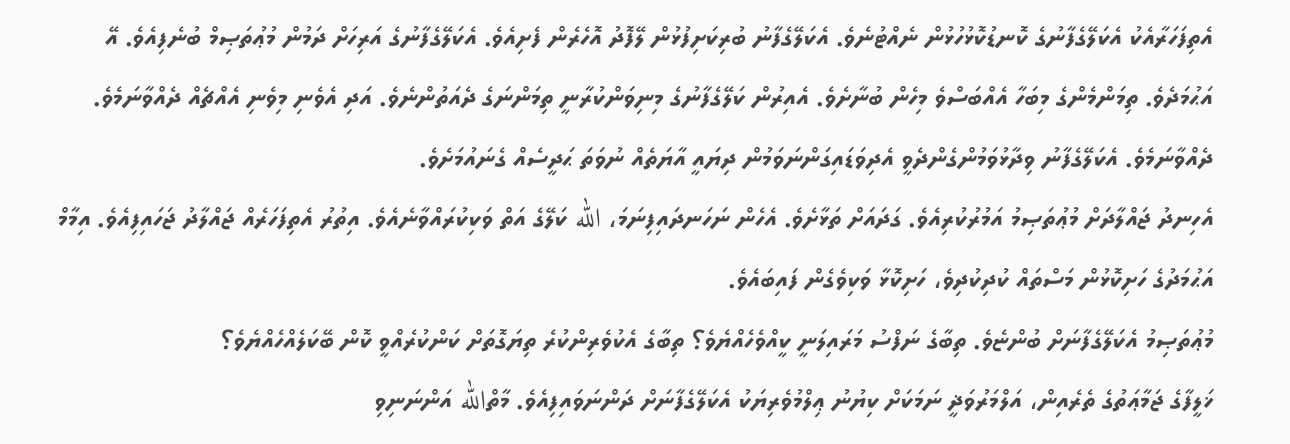އެތިފަހަރާއެކު އެކަލޭގެފާނުގެ ކޮނޑުކޮޅުހުޅުން ނެއްޓުނެވެ. އެކަލޭގެފާނު ބުރިކަށިފުޅުން ލޭފޮދު އޮހެރެން ފެށިއެވެ. އެކަލޭގެފާނުގެ އަރިހަށް ދަމުން މުޢުތަޞިމް ބުނެފިއެވެ. އޭ އަޙުމަދެވެ. ތިމަންމެންގެ މިބަހާ އެއްބަސްވެ މިހެން ބުނާށެވެ. އެއިރުން ކަލޭގެފާނުގެ މިނިވަންކުރާނީ ތިމަންނަގެ ދެއަތުންނެވެ. އަދި އެވެނި މިވެނި އެއްޗެއް ދެއްވާނަމެވެ. ދެއްވާނަމެވެ. އެކަލޭގެފާނު ވިދާޅުވަމުންގެންދެވީ އެދިވަޑައިގަންނަވަމުން ދިޔައީ އާޔަތެއް ނުވަތަ ޙަދީސެއް ގެނައުމަށެވެ.
އެހިނދު ޖައްލާދަށް މުޢުތަޞިމު އަމުރުކުރިއެވެ. ގަދައަށް ތަޅާށެވެ. އެހެން ނަހަނދައިފިނަމަ، الله ކަލޭގެ އަތް ވަކިކުރައްވާނެއެވެ. އިތުރު އެތިފަހަރެއް ޖައްލާދު ޖަހައިފިއެވެ. އިމާމް އަޙުމަދުގެ ހަށިކޮޅުން މަސްތައް ކުދިކުދިވެ، ހަށިކޮޅާ ވަކިވެގެން ފައިބައެވެ.
މުޢުތަޞިމު އެކަލޭގެފާނަށް ބުންޏެވެ. ތިބާގެ ނަފްސު މަރައިލަނީ ކީއްވެހެއްޔެވެ؟ ތިބާގެ އެކުވެރިންކުރެ ތިޔަގޮތަށް ކަންކުރެއްވީ ކޮން ބޭކަލެއްހެއްޔެވެ؟
ޚަލީފާގެ ޖަމާޢަތުގެ ތެރެއިން، އަލްމަރުވަޛީ ނަމަކަށް ކިޔުނު ޢިލްމުވެރިޔަކު އެކަލޭގެފާނަށް ދަންނަވައިފިއެވެ. މާތްالله އަންނަނިވި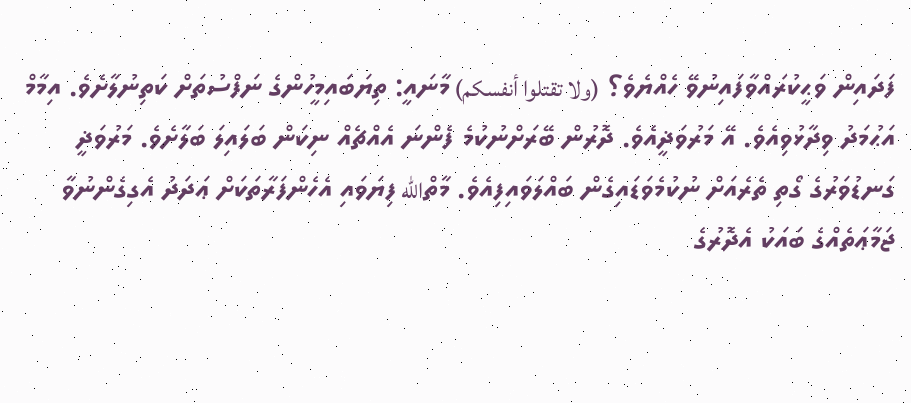ފަދައިން ވަޙީކުރައްވާފައިނުވޭ ހެއްޔެވެ؟ (ولا تقتلوا أنفسكم) މާނައީ: ތިޔަބައިމީހުންގެ ނަފްސުތަށް ކަތިނުލާށެވެ. އިމާމް އަޙުމަދު ވިދާޅުވިއެވެ. އޭ މަރުވަޛީއެވެ. ދޮރުން ބޭރަށްނުކުމެ ފެންނަ އެއްޗެއް ނިކަން ބަލައިލަ ބަލާށެވެ. މަރުވަޛީ ގަނޑުވަރުގެ ގޯތި ތެރެއަށް ނުކުމެވަޑައިގެން ބައްލަވައިފިއެވެ. މާތްالله ފިޔަވައި އެހެންފަރާތަކަށް ޢަދަދު އެގިގެންނުވާ ޖަމާޢަތެއްގެ ބައަކު އެދޮރުގެ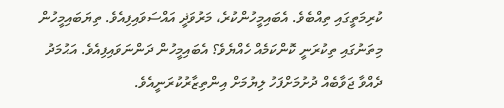ކުރިމަތީގައި ތިއްބެވެ. އެބައިމީހުންކުރެ، މަރުވަޛީ އައްސަވައިފިއެވެ. ތިޔަބައިމީހުން މިތަނުގައި ތިކުރަނީ ކޮންކަމެއް ހެއްޔެވެ؟ އެބައިމީހުން ދަންނަވައިފިއެވެ. އަޙުމަދު ދެއްވާ ޖަވާބެއް ދުށުމަށްފަހު ލިޔުމަށް އިންތިޒާރުކުރަނީއެވެ.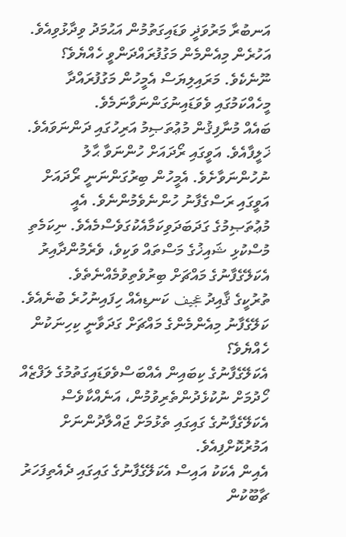އަނބުރާ މަރުވަޛީ ވަޑައިގަތުމުން އަޙުމަދު ވިދާޅުވިއެވެ. އަހުރެން މިއެންމެން މަގުފުރައްދަންވީ ހެއްޔެވެ؟ ނޫނެކެވެ. މަރައިލިޔަސް އެމީހުން މަގުފުރައްދާ މީހެއްކަމުގައި ވެވަޑައިނުގަންނަވާނަމެވެ.
ބައެއް މުނާފިޤުން މުޢުތަޞިމު އަރިހުގައި ދަންނަވައެވެ. ޚަލީފާއެވެ. އަވީގައި ރޯދައަށް ހުންނަވާ ޙާލު ނުހުންނަވާށެވެ. އެމީހުން ބިރުގަންނަނީ ރޯދައަށް އަވީގައި ރަސްގެފާނު ހުންނެވެމުންނެވެ. އެއީ މުޢުތަޞިމުގެ ގަދަބަދަވިކަމާއެކުގަވެސްމެއެވެ. ނިކަމެތި މުސްކުޅި ޝައިޚުގެ މަސްތައް ވަކިވެ، ވެރެމުންދާއިރު އެކަލޭގެފާނުގެ މައްޗަށް ބިރުވެތިވުމެއްނެތެވެ.
ތުރުކީގެ ޤާއިދު عجيف ކަނޑިއެއް ހިފައިނުހުރެ ބުނެއެވެ. ކަލޭގެފާނު މިއެންމެންގެ މައްޗަށް ގަދަވާނީ ކިހިނަކުން ހެއްޔެވެ؟
އެކަލޭގެފާނުގެ ކިބައިން އެއްބަސްވެވަޑައިގަތުމުގެ ލަފްޒެއް ހޯދުމަށް ނުކުޅެދުންތެރިވުމުން، އަނެއްކާވެސް އެކަލޭގެފާނުގެ ގައިގައި ތެޅުމަށް ޖައްލާދުންނަށް އަމުރުކޮށްފިއެވެ.
އެއިން އެކަކު އައިސް އެކަލޭގެފާނުގެ ގައިގައި ދެއެތިފަހަރު ޗާބޫކުން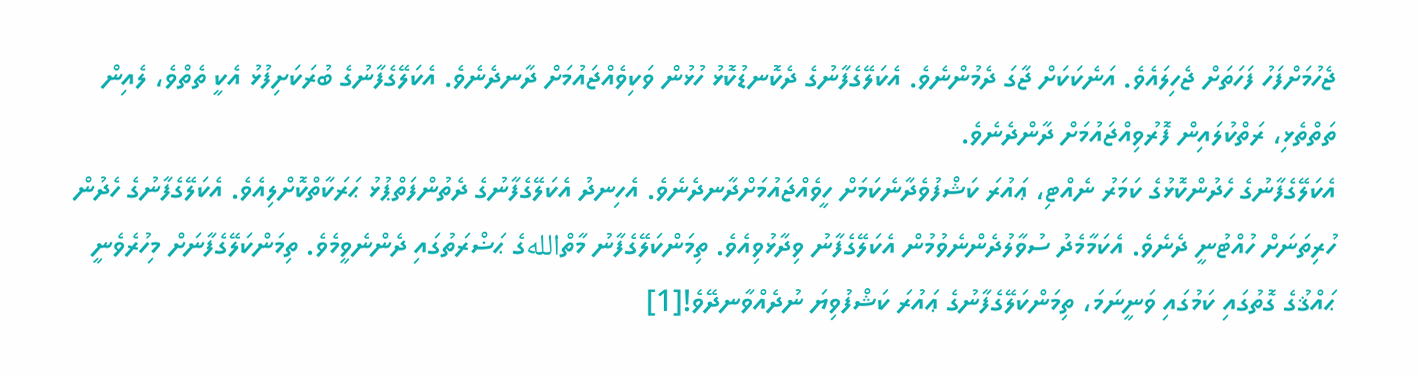ޖެހުމަށްފަހު ފަހަތަށް ޖެހިލައެވެ. އަނެކަކަށް ޖާގަ ދެމުންނެވެ. އެކަލޭގެފާނުގެ ދެކޮނޑުކޮޅު ހުޅުން ވަކިވެއްޖައުމަށް ދާނދެނެވެ. އެކަލޭގެފާނުގެ ބުރަކަށިފުޅު އެކީ ތެތްވެ، ލެއިން ތަތްތެޅި، ރަތްކުލައިން ފޮރުވިއްޖައުމަށް ދާންދެނެވެ.
އެކަލޭގެފާނުގެ ހެދުންކޮޅުގެ ކަމަރު ނެއްޓި، ޢައުރަ ކަޝްފުވެދާނެކަމަށް ހީވެއްޖައުމަށްދާނދެނެވެ. އެހިނދު އެކަލޭގެފާނުގެ ދެތުންފަތްޕުޅު ޙަރަކާތްކޮށްލިއެވެ. އެކަލޭގެފާނުގެ ހެދުން ހުރިތަނަށް ހުއްޓުނީ ދެނެވެ. އެކަމާމެދު ސުވާލުދެންނެވުމުން އެކަލޭގެފާނު ވިދާޅުވިއެވެ. ތިމަންކަލޭގެފާނު މާތްاللهގެ ޙަޟްރަތުގައި ދެންނެވީމެވެ. ތިމަންކަލޭގެފާނަށް މިހުރެވެނީ ޙައްޤުގެ ގޮތުގައި ކަމުގައި ވަނީނަމަ، ތިމަންކަލޭގެފާނުގެ ޢައުރަ ކަޝްފުވިޔަ ނުދެއްވާނދޭވެ![1]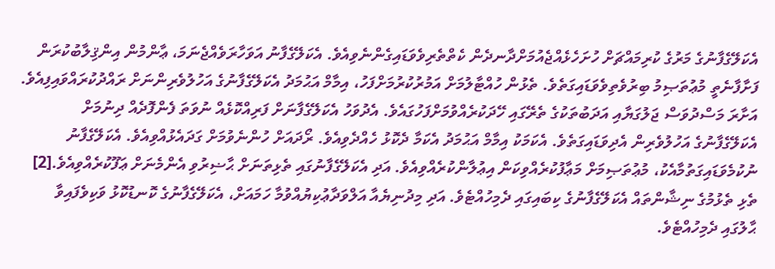އެކަލޭގެފާނުގެ މަރުގެ ކުރިމައްޗަށް ހުށަހެޅެއްޖެއުމަށްދާނދެން ކެތްތެރިވެވަޑައިގެންނެވިއެވެ. އެކަލޭގެފާނު އަވަހާރަވެއްޖެނަމަ، ޢާންމުން އިންޤިލާބުކުރަން ފަށާފާނެތީ މުޢުތަޞިމު ބިރުވެތިވެވަޑައިގަތެވެ. ތެޅުން ހުއްޓާލުމަށް އަމުރުކުރުމަށްފަހު، އިމާމް އަޙުމަދު އެކަލޭގެފާނުގެ އަހުލުވެރިންނަށް ރައްދުކުރައްވައިފިއެވެ. އަށާރަ މަސްދުވަސް ޖަލުގަޔާއި އަދަބުތަކުގެ ތެރޭގައި ހޭދަކުރެއްވުމަށްފަހުގައެވެ. އެދުވަހު އެކަލޭގެފާނަށް ފަރިއްކޮޅެއް ނުވަތަ ފެންފޮދެއް ދިނުމަށް އެކަލޭގެފާނުގެ އަހުލުވެރިން އެދިވަޑައިގަތެވެ. އެކަމަކު އިމާމް އަޙުމަދު އެކަމާ ދެކޮޅު ހެއްދެވިއެވެ. ރޯދައަށް ހުންނެވުމަށް ގަދައެޅުއްވިއެވެ. އެކަލޭގެފާނު ނުކުމެވަޑައިގަތުމާއެކު، މުޢުތަޞިމަށް މަޢާފުކުރެއްވިކަން އިޢުލާންކުރެއްވިއެވެ. އަދި އެކަލޭގެފާނުގައި ތެޅިތަނަށް ޙާޟިރުވި އެންމެނަށް ޢަފޫކުރެއްވިއެވެ.[2] ތެޅި ތެޅުމުގެ ނިޝާންތައް އެކަލޭގެފާނުގެ ކިބައިގައި ދެމިހުއްޓެވެ. އަދި މިދުނިޔެއާ އަލްވަދާޢުކިޔުއްވުމާ ހަމައަށް، އެކަލޭގެފާނުގެ ކޮނޑުކޮޅު ވަކިވެފައިވާ ޙާލުގައި ދެމިހުއްޓެވެ.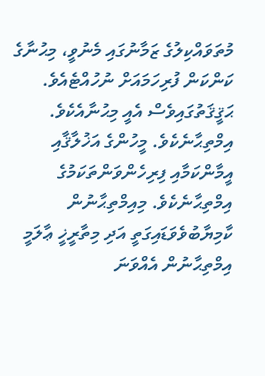މުތަވައްކިލުގެ ޒަމާނުގައި މެނުވީ، މިޙުނާގެ ކަންކަން ފުރިހަމައަށް ނުހުއްޓެއެވެ. ޙަޤީޤަތުގައިވެސް އެއީ މިޙުނާއެކެވެ. އިމްތިޙާނެކެވެ. މީހުންގެ އަޚުލާޤާއި އީމާންކަމާއި ފިރިހެންވަންތަކަމުގެ އިމްތިޙާނެކެވެ. މިއިމްތިޙާނުން ކާމިޔާބުވެވަޑައިގަތީ އަދި މިތާރީޚީ ޢާލަމީ އިމްތިޙާނުން އެއްވަނަ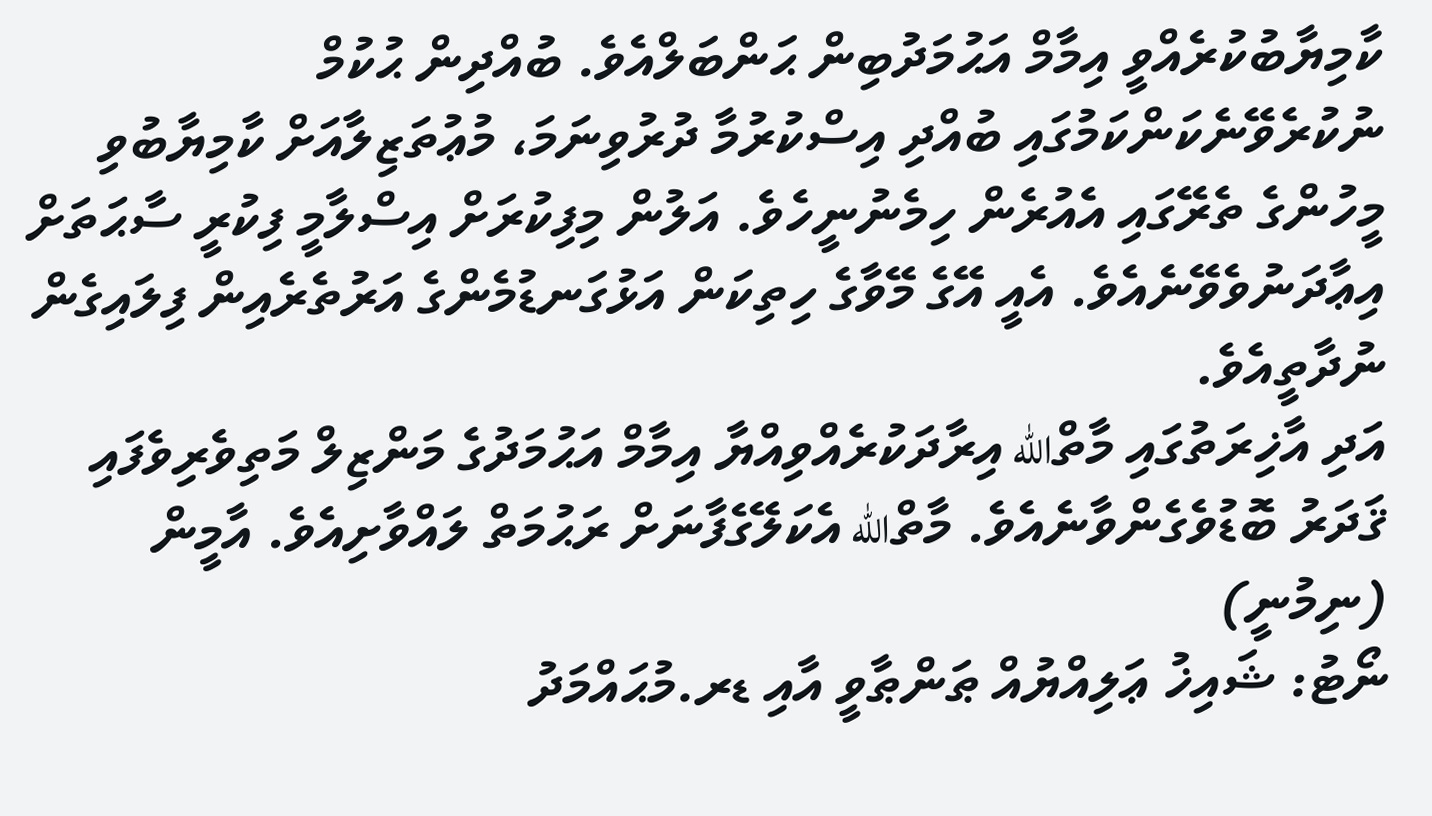ކާމިޔާބުކުރެއްވީ އިމާމް އަޙުމަދުބިން ޙަންބަލްއެވެ. ބުއްދިން ޙުކުމް ނުކުރެވޭނެކަންކަމުގައި ބުއްދި އިސްކުރުމާ ދުރުވިނަމަ، މުޢުތަޒިލާއަށް ކާމިޔާބުވި މީހުންގެ ތެރޭގައި އެއުރެން ހިމެނުނީހެވެ. އަލުން މިފިކުރަށް އިސްލާމީ ފިކުރީ ސާޙަތަށް އިޢާދަނުވެވޭނެއެވެ. އެއީ އޭގެ މޭވާގެ ހިތިކަން އަޅުގަނޑުމެންގެ އަރުތެރެއިން ފިލައިގެން ނުދާތީއެވެ.
އަދި އާޚިރަތުގައި މާތްالله އިރާދަކުރެއްވިއްޔާ އިމާމް އަޙުމަދުގެ މަންޒިލް މަތިވެރިވެފައި ޤަދަރު ބޮޑުވެގެންވާނެއެވެ. މާތްالله އެކަލޭގެފާނަށް ރަޙުމަތް ލައްވާށިއެވެ. އާމީން
(ނިމުނީ)
ނޯޓު: ޝައިޚު ޢަލިއްޔުއް ޠަންޠާވީ އާއި ޑރ.މުޙައްމަދު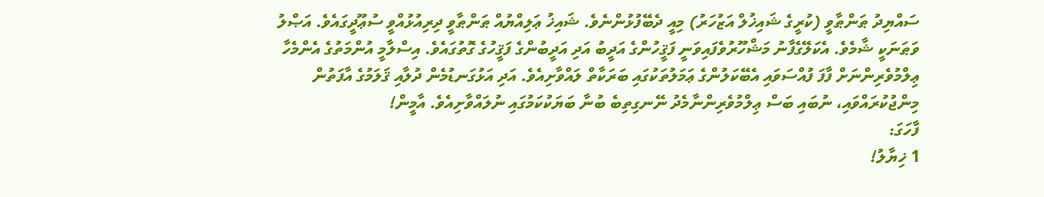ސައްޔިދު ޠަންޠާވީ (ކުރީގެ ޝައިޚުލް އަޒުހަރު) މިއީ ދެބޭފުޅުންނެވެ. ޝައިޚު ޢަލިއްޔުއް ޠަންޠާވީ ދިރިއުޅުއްވީ ސުޢޫދީގައެވެ. އަޞްލު ވަޠަނަކީ ޝާމެވެ. އެކަލޭގެފާނު މަޝްހޫރުވެފައިވަނީ ފަޤީހުންގެ އަދީބު އަދި އަދީބުންގެ ފަޤީހުގެ ގޮތުގައެވެ. އިސްލާމީ އުންމަތުގެ އެންމެހާ ޢިލްމުވެރިންނަށް ފާފަ ފުއްސަވައި އެބޭކަލުންގެ ޢަމަލުތަކުގައި ބަރަކާތް ލައްވާށިއެވެ. އަދި އަޅުގަނޑުމެން ދުލާއި ޤަލަމުގެ އާފަތުން މިންޖުކުރައްވައި، ނުބައި ބަސް ޢިލްމުވެރިންނާމެދު ނޭނގިތިބެ ބުނާ ބަޔަކުކަމުގައި ނުލައްވާށިއެވެ. އާމީން!
ފާހަގަ:
1 ޚިޔާލު!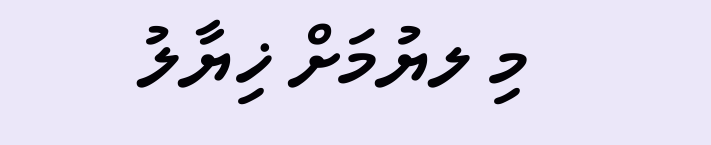މި ލޔުމަށް ޚިޔާލު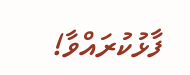ފާޅުކުރައްވާ!